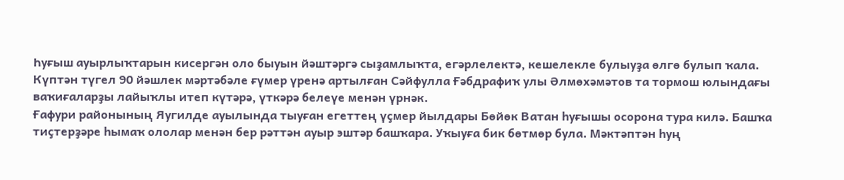Һуғыш ауырлыҡтарын кисергән оло быуын йәштәргә сыҙамлыҡта, егәрлелектә, кешелекле булыуҙа өлгө булып ҡала. Күптән түгел 90 йәшлек мәртәбәле ғүмер үренә артылған Сәйфулла Ғәбдрафиҡ улы Әлмөхәмәтов та тормош юлындағы ваҡиғаларҙы лайыҡлы итеп күтәрә, үткәрә белеүе менән үрнәк.
Ғафури районының Яугилде ауылында тыуған егеттең үҫмер йылдары Бөйөк Ватан һуғышы осорона тура килә. Башҡа тиҫтерҙәре һымаҡ ололар менән бер рәттән ауыр эштәр башҡара. Уҡыуға бик бөтмөр була. Мәктәптән һуң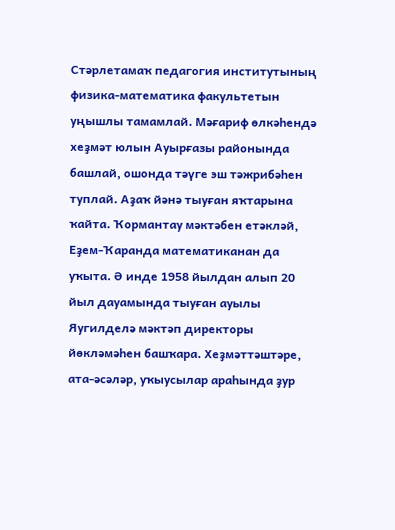Стәрлетамаҡ педагогия институтының физика-математика факультетын уңышлы тамамлай. Мәғариф өлкәһендә хеҙмәт юлын Ауырғазы районында башлай, ошонда тәүге эш тәжрибәһен туплай. Аҙаҡ йәнә тыуған яҡтарына ҡайта. Ҡормантау мәктәбен етәкләй, Еҙем-Ҡаранда математиканан да уҡыта. Ә инде 1958 йылдан алып 20 йыл дауамында тыуған ауылы Яугилделә мәктәп директоры йөкләмәһен башҡара. Хеҙмәттәштәре, ата-әсәләр, уҡыусылар араһында ҙур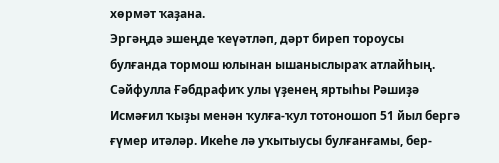хөрмәт ҡаҙана.
Эргәңдә эшеңде ҡеүәтләп, дәрт биреп тороусы булғанда тормош юлынан ышаныслыраҡ атлайһың. Сәйфулла Ғәбдрафиҡ улы үҙенең яртыһы Рәшиҙә Исмәғил ҡыҙы менән ҡулға-ҡул тотоношоп 51 йыл бергә ғүмер итәләр. Икеһе лә уҡытыусы булғанғамы, бер-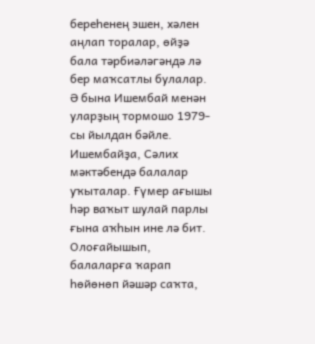береһенең эшен, хәлен аңлап торалар, өйҙә бала тәрбиәләгәндә лә бер маҡсатлы булалар. Ә бына Ишембай менән уларҙың тормошо 1979-сы йылдан бәйле. Ишембайҙа, Сәлих мәктәбендә балалар уҡыталар. Ғүмер ағышы һәр ваҡыт шулай парлы ғына аҡһын ине лә бит. Олоғайышып, балаларға ҡарап һөйөнөп йәшәр саҡта,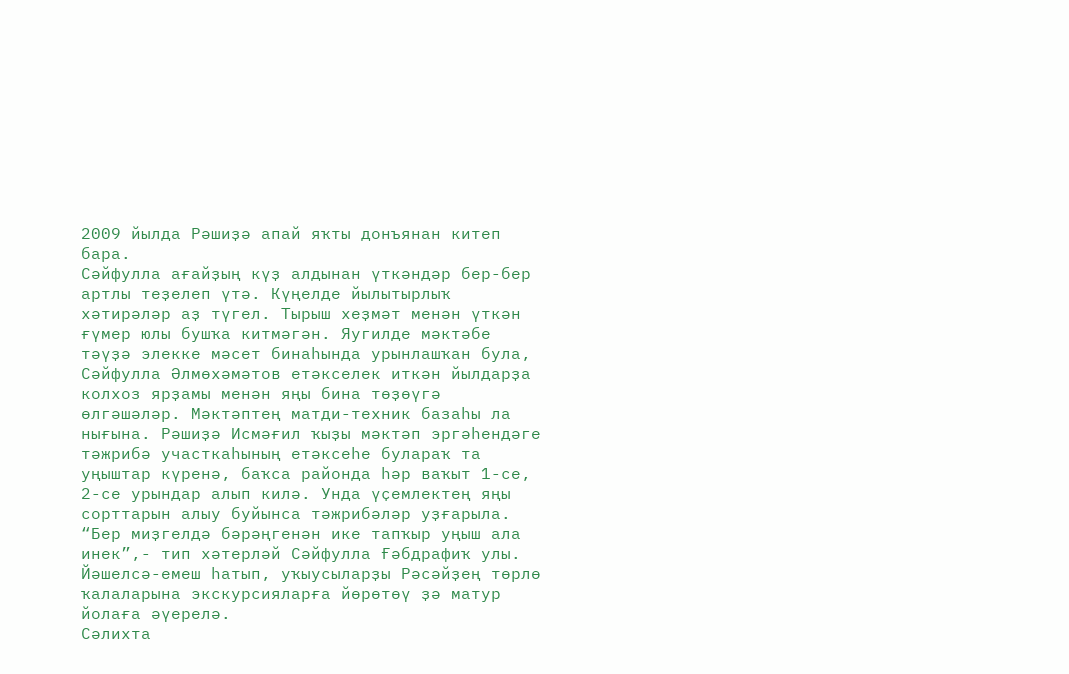2009 йылда Рәшиҙә апай яҡты донъянан китеп бара.
Сәйфулла ағайҙың күҙ алдынан үткәндәр бер-бер артлы теҙелеп үтә. Күңелде йылытырлыҡ хәтирәләр аҙ түгел. Тырыш хеҙмәт менән үткән ғүмер юлы бушҡа китмәгән. Яугилде мәктәбе тәүҙә элекке мәсет бинаһында урынлашҡан була, Сәйфулла Әлмөхәмәтов етәкселек иткән йылдарҙа колхоз ярҙамы менән яңы бина төҙөүгә өлгәшәләр. Мәктәптең матди-техник базаһы ла нығына. Рәшиҙә Исмәғил ҡыҙы мәктәп эргәһендәге тәжрибә участкаһының етәксеһе булараҡ та уңыштар күренә, баҡса районда һәр ваҡыт 1-се, 2-се урындар алып килә. Унда үҫемлектең яңы сорттарын алыу буйынса тәжрибәләр уҙғарыла. “Бер миҙгелдә бәрәңгенән ике тапҡыр уңыш ала инек”,- тип хәтерләй Сәйфулла Ғәбдрафиҡ улы. Йәшелсә-емеш һатып, уҡыусыларҙы Рәсәйҙең төрлө ҡалаларына экскурсияларға йөрөтөү ҙә матур йолаға әүерелә.
Сәлихта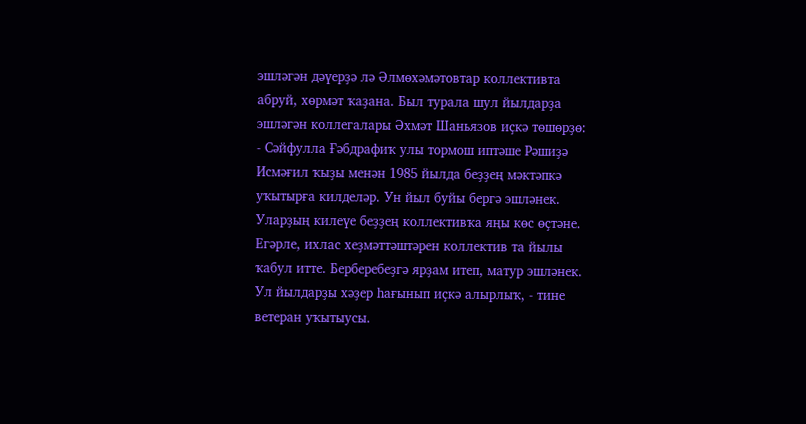эшләгән дәүерҙә лә Әлмөхәмәтовтар коллективта абруй, хөрмәт ҡаҙана. Был турала шул йылдарҙа эшләгән коллегалары Әхмәт Шаньязов иҫкә төшөрҙө:
- Сәйфулла Ғәбдрафиҡ улы тормош иптәше Рәшиҙә Исмәғил ҡыҙы менән 1985 йылда беҙҙең мәктәпкә уҡытырға килделәр. Ун йыл буйы бергә эшләнек. Уларҙың килеүе беҙҙең коллективҡа яңы көс өҫтәне. Егәрле, ихлас хеҙмәттәштәрен коллектив та йылы ҡабул итте. Берберебеҙгә ярҙам итеп, матур эшләнек. Ул йылдарҙы хәҙер һағынып иҫкә алырлыҡ, - тине ветеран уҡытыусы.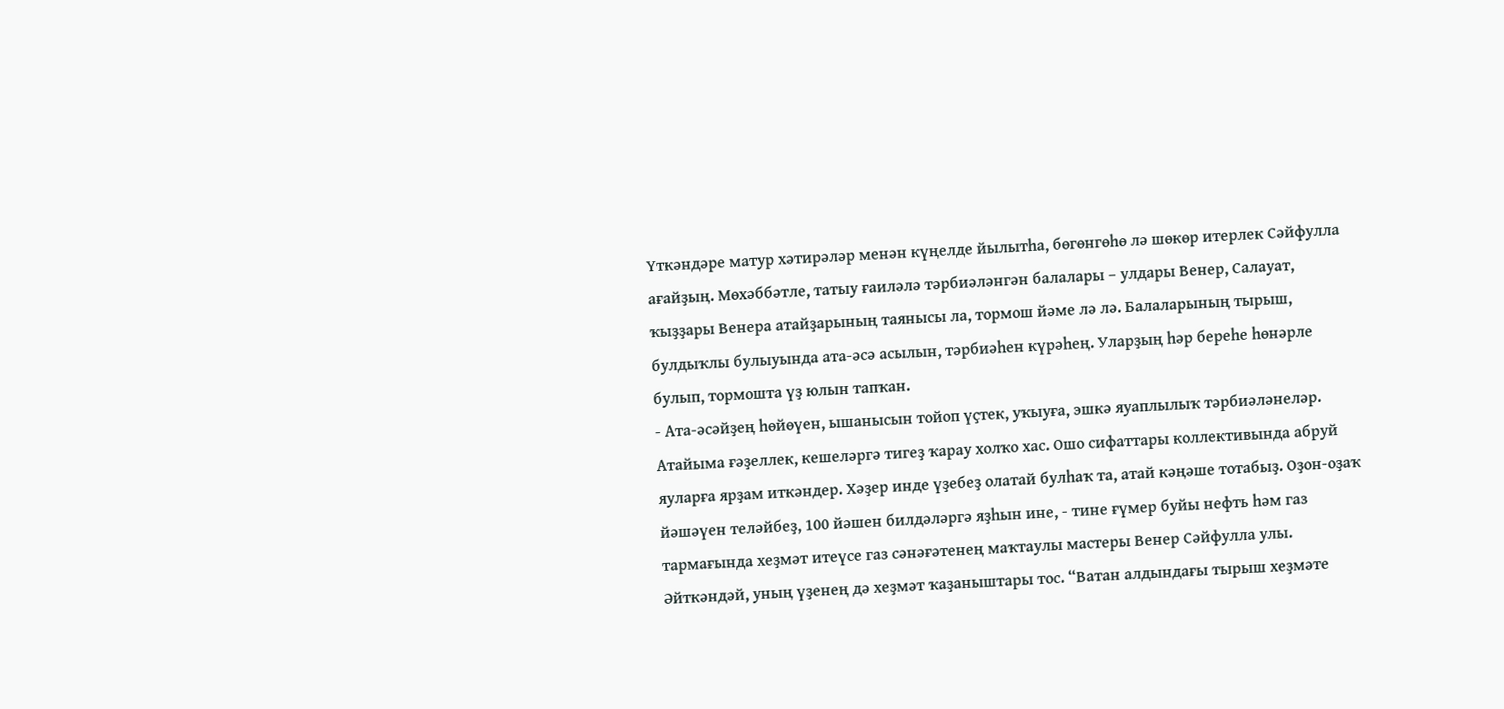Үткәндәре матур хәтирәләр менән күңелде йылытһа, бөгөнгөһө лә шөкөр итерлек Сәйфулла ағайҙың. Мөхәббәтле, татыу ғаиләлә тәрбиәләнгән балалары – улдары Венер, Салауат, ҡыҙҙары Венера атайҙарының таянысы ла, тормош йәме лә лә. Балаларының тырыш, булдыҡлы булыуында ата-әсә асылын, тәрбиәһен күрәһең. Уларҙың һәр береһе һөнәрле булып, тормошта үҙ юлын тапҡан.
- Ата-әсәйҙең һөйөүен, ышанысын тойоп үҫтек, уҡыуға, эшкә яуаплылыҡ тәрбиәләнеләр. Атайыма ғәҙеллек, кешеләргә тигеҙ ҡарау холҡо хас. Ошо сифаттары коллективында абруй яуларға ярҙам иткәндер. Хәҙер инде үҙебеҙ олатай булһаҡ та, атай кәңәше тотабыҙ. Оҙон-оҙаҡ йәшәүен теләйбеҙ, 100 йәшен билдәләргә яҙһын ине, - тине ғүмер буйы нефть һәм газ тармағында хеҙмәт итеүсе газ сәнәғәтенең маҡтаулы мастеры Венер Сәйфулла улы. Әйткәндәй, уның үҙенең дә хеҙмәт ҡаҙаныштары тос. “Ватан алдындағы тырыш хеҙмәте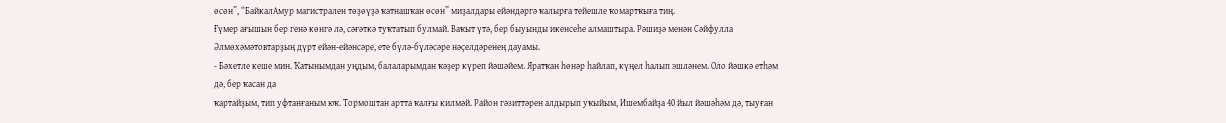өсөн”, “БайкалАмур магистрален төҙөүҙә ҡатнашҡан өсөн” миҙалдары ейәндәргә ҡалырға тейешле ҡомартҡыға тиң.
Ғүмер ағышын бер генә көнгә лә, сәғәткә туҡтатып булмай. Ваҡыт үтә, бер быуынды икенсеһе алмаштыра. Рәшиҙә менән Сәйфулла Әлмөхәмәтовтарҙың дүрт ейән-ейәнсәре, ете бүлә-бүләсәре нәҫелдәренең дауамы.
- Бәхетле кеше мин. Ҡатынымдан уңдым, балаларымдан ҡәҙер күреп йәшәйем. Яратҡан һөнәр һайлап, күңел һалып эшләнем. Оло йәшкә етһәм дә, бер ҡасан да
ҡартайҙым, тип уфтанғаным юҡ. Тормоштан артта ҡалғы килмәй. Район гәзиттәрен алдырып уҡыйым, Ишембайҙа 40 йыл йәшәһәм дә, тыуған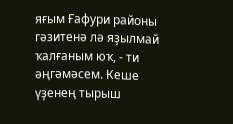яғым Ғафури районы гәзитенә лә яҙылмай ҡалғаным юҡ, - ти әңгәмәсем. Кеше үҙенең тырыш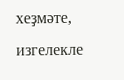хеҙмәте, изгелекле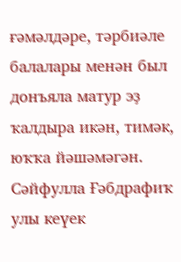ғәмәлдәре, тәрбиәле балалары менән был донъяла матур эҙ ҡалдыра икән, тимәк, юҡҡа йәшәмәгән. Сәйфулла Ғәбдрафиҡ улы кеүек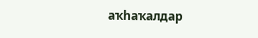аҡһаҡалдар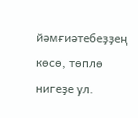йәмғиәтебеҙҙең көсө, төплө нигеҙе ул.